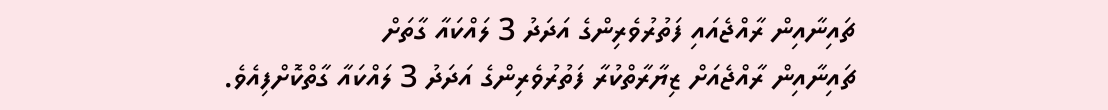ޗައިނާއިން ރާއްޖެއައި ފަތުރުވެރިންގެ އަދަދު 3 ލައްކައާ ގާތަށް
ޗައިނާއިން ރާއްޖެއަށް ޒިޔާރާތްކުރާ ފަތުރުވެރިންގެ އަދަދު 3 ލައްކައާ ގާތްކޮށްފިއެވެ.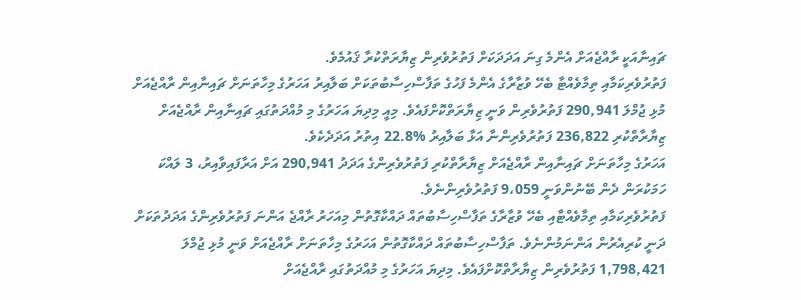ޗައިނާއަކީ ރާއްޖެއަށް އެންމެ ގިނަ އަދަދަކަށް ފަތުރުވެރިން ޒިޔާރަތްކުރާ ޤައުމެވެ.
ފަތުރުވެރިކަމާއި ތިމާވެއްޓާ ބެހޭ ވުޒާރާގެ އެންމެ ފަހުގެ ތަފާސްހިސާބުތަކަށް ބަލާއިރު އަހަރުގެ މިހާތަނަށް ޗައިނާއިން ރާއްޖެއަށް މުޅި ޖުމްލަ 290,941 ފަތުރުވެރިން ވަނީ ޒިޔާރަތްކޮށްފައެވެ. މިއީ މިދިޔަ އަހަރުގެ މި މުއްދަތުގައި ޗައިނާއިން ރާއްޖެއަށް ޒިޔާރާތްކުރި 236,822 ފަތުރުވެރިންނާ އަޅާ ބަލާއިރު %22.8 އިތުރު އަދަދެކެވެ.
އަހަރުގެ މިހާތަނަށް ޗައިނާއިން ރާއްޖެއަށް ޒިޔާރާތްކުރި ފަތުރުވެރިންގެ އަދަދު 290,941 އަށް އަރާފައިވާއިރު، 3 ލައްކަ ހަމަކުރަން ދެން ބޭނުންވަނީ 9،059 ފަތުރުވެރިންނެވެ.
ފަތުރުވެރިކަމާއި ތިމާވެއްޓާއި ބެހޭ ވުޒާރާގެ ތަފާސްހިސާބުތައް ދައްކާގޮތުން މިއަހަރު ރާއްޖެ އަންނަ ފަތުރުވެރިންގެ އަދަދުތަކަށް ދަނީ ކުރިއެރުން އަންނަމުންނެވެ. ތަފާސްހިސާބުތައް ދައްކާގޮތުން އަހަރުގެ މިހާތަނަށް ރާއްޖެއަށް ވަނީ މުޅި ޖުމްލަ 1,798,421 ފަތުރުވެރިން ޒިޔާރާތްކޮށްފައެވެ. މިދިޔަ އަހަރުގެ މި މުއްދަތުގައި ރާއްޖެއަށް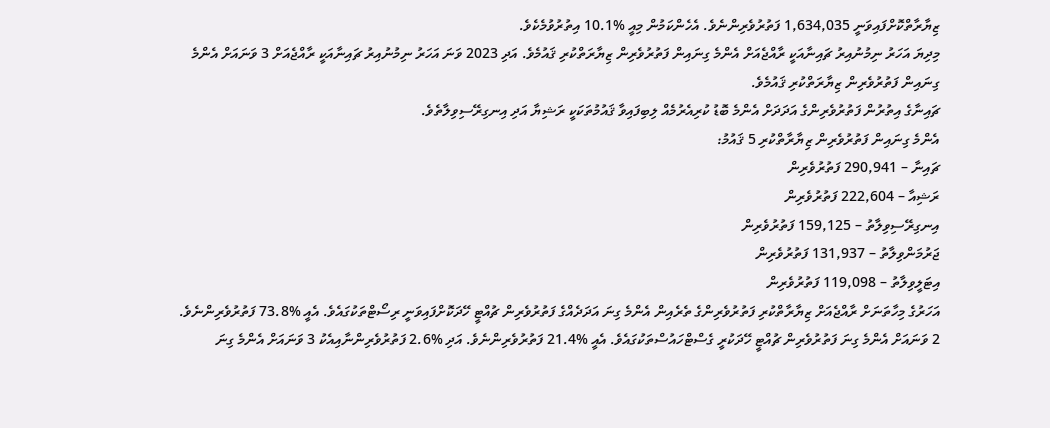ޒިޔާރާތްކޮށްފައިވަނީ 1,634,035 ފަތުރުވެރިންނެވެ. އެހެންކަމުން މިއީ %10.1 އިތުރުވުމެކެވެ.
މިދިޔަ އަހަރު ނިމުނުއިރު ޗައިނާއަކީ ރާއްޖެއަށް އެންމެ ގިނައިން ފަތުރުވެރިން ޒިޔާރަތްކުރި ޤައުމެވެ. އަދި 2023 ވަނަ އަހަރު ނިމުނުއިރު ޗައިނާއަކީ ރާއްޖެއަށް 3 ވަނައަށް އެންމެ ގިނައިން ފަތުރުވެރިން ޒިޔާރަތްކުރި ޤައުމެވެ.
ޗައިނާގެ އިތުރުން ފަތުރުވެރިންގެ އަދަދަށް އެންމެ ބޮޑު ކުރިއެރުމެއް ލިބިފައިވާ ޤައުމުތަކަކީ ރަޝިޔާ އަދި އިނގިރޭސިވިލާތެވެ.
އެންމެ ގިނައިން ފަތުރުވެރިން ޒިޔާރާތްކުރި 5 ޤައުމު:
ޗައިނާ – 290,941 ފަތުރުވެރިން
ރަޝިއާ – 222,604 ފަތުރުވެރިން
އިނގިރޭސިވިލާތު – 159,125 ފަތުރުވެރިން
ޖަރުމަންވިލާތު – 131,937 ފަތުރުވެރިން
އިޓަލީވިލާތު – 119,098 ފަތުރުވެރިން
އަހަރުގެ މިހާތަނަށް ރާއްޖެއަށް ޒިޔާރާތްކުރި ފަތުރުވެރިންގެ ތެރެއިން އެންމެ ގިނަ އަދަދެއްގެ ފަތުރުވެރިން ޗުއްޓީ ހޭދަކޮށްފައިވަނީ ރިސޯޓްތަކުގައެވެ. އެއީ %73.8 ފަތުރުވެރިންނެވެ. 2 ވަނައަށް އެންމެ ގިނަ ފަތުރުވެރިން ޗުއްޓީ ހޭދަކުރީ ގެސްޓްހައުސްތަކުގައެވެ. އެއީ %21.4 ފަތުރުވެރިންނެވެ. އަދި %2.6 ފަތުރުވެރިންނާއިއެކު 3 ވަނައަށް އެންމެ ގިނަ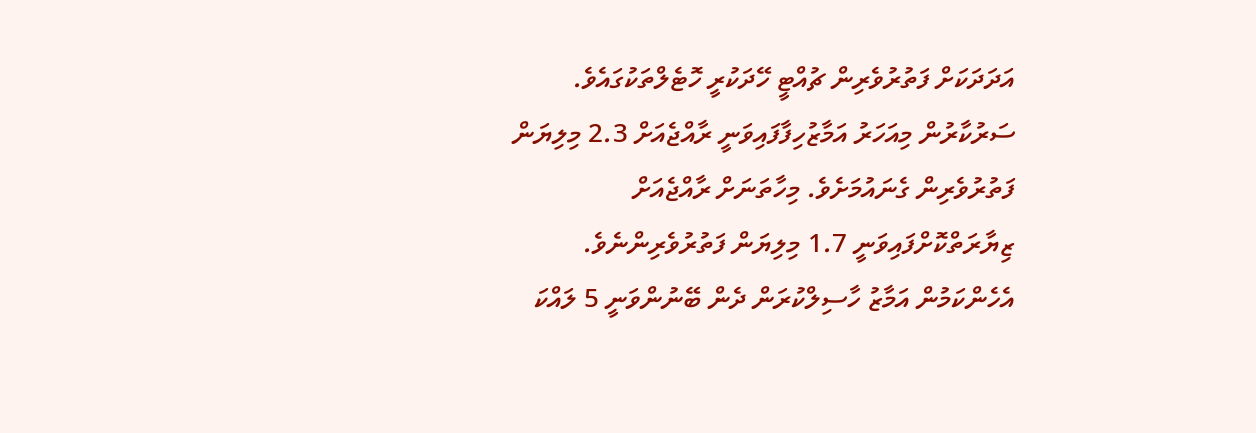އަދަދަކަށް ފަތުރުވެރިން ޗުއްޓީ ހޭދަކުރީ ހޮޓެލްތަކުގައެވެ.
ސަރުކާރުން މިއަހަރު އަމާޒުހިފާފައިވަނީ ރާއްޖެއަށް 2.3 މިލިޔަން ފަތުރުވެރިން ގެނައުމަށެވެ. މިހާތަނަށް ރާއްޖެއަށް ޒިޔާރަތްކޮށްފައިވަނީ 1.7 މިލިޔަން ފަތުރުވެރިންނެވެ. އެހެންކަމުން އަމާޒު ހާސިލްކުރަން ދެން ބޭނުންވަނީ 5 ލައްކަ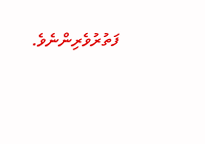ފަތުރުވެރިންނެވެ.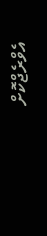އެވްރެޖްކޮށް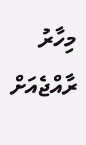މިހާރު ރާއްޖެއަށް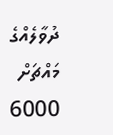ދުވާލެއްގެ މައްޗަށް 6000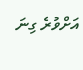އަށްވުރެ ގިނަ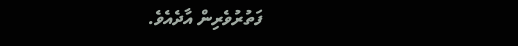ފަތުރުވެރިން އާދެއެވެ.